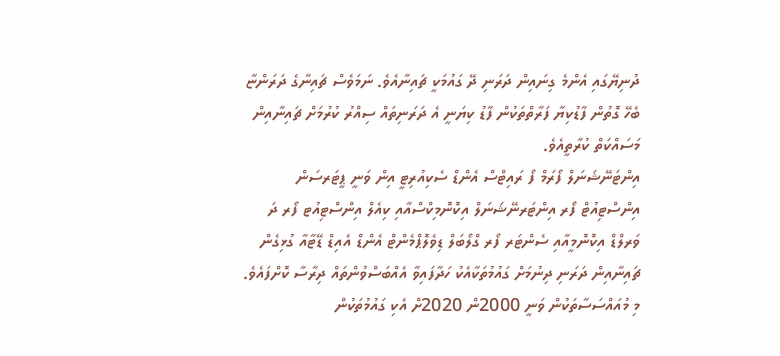ދުނިޔޭގައި އެންމެ ގިނައިން ދަރަނި ދޭ ގައުމަކީ ޗައިނާއެވެ. ނަމަވެސް ޗައިނާގެ ދަރަންޏާ ބެހޭ ގޮތުން ފާޑުކިޔާ ފަރާތްތަކުން ފާޑު ކިޔަނީ އެ ދަރަނިތައް ސިއްރު ކުރުމަށް ޗައިނާއިން މަސައްކަތް ކުރާތީއެވެ.
އިންޓަނޭޝަނަލް ފޯރަމް ފޯ ރައިޓްސް އެންޑް ސެކިއުރިޓީ އިން ވަނީ ޕީޓަރސަން އިންސްޓިއުޓް ފޯރ އިންޓަރނޭޝަނަލް އިކޮނޮމިކްސްއާއި ކިއެލް އިންސްޓިއުޓ ފޯރ ދަ ވަރލްޑް އިކޮނޮމީއާއި ސެންޓަރ ފޯރ ގްލޯބަލް ޑިވެލޮޕްމެންޓް އެންޑް އެއިޑް ޑޭޓާއާ ގުޅިގެން ޗައިނާއިން ދަރަނި ދިނުމަށް ގައުމުތަކާއެކު ހަދާފައިވާ އެއްބަސްވުންތައް ދިރާސާ ކޮށްފައެވެ.
މި މުއައްސަސާތަކުން ވަނީ 2000ން 2020ށް އެކި ގައުމުތަކުން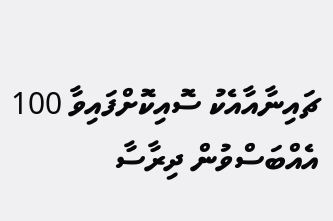ޗައިނާއާއެކު ސޮއިކޮށްފައިވާ 100 އެއްބަސްވުން ދިރާސާ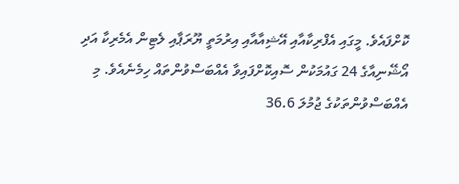ކޮށްފައެވެ. މީގައި އެފްރިކާއާއި އޭޝިއާއާއި އިރުމަތީ ޔޫރަޕާއި ލެޓިން އެމެރިކާ އަދި އޯޝޭނިއާގެ 24 ގައުމަކުން ސޮއިކޮށްފައިވާ އެއްބަސްވުންތައް ހިމެނެއެވެ. މި އެއްބަސްވުންތަކުގެ ޖުމުލަ 36.6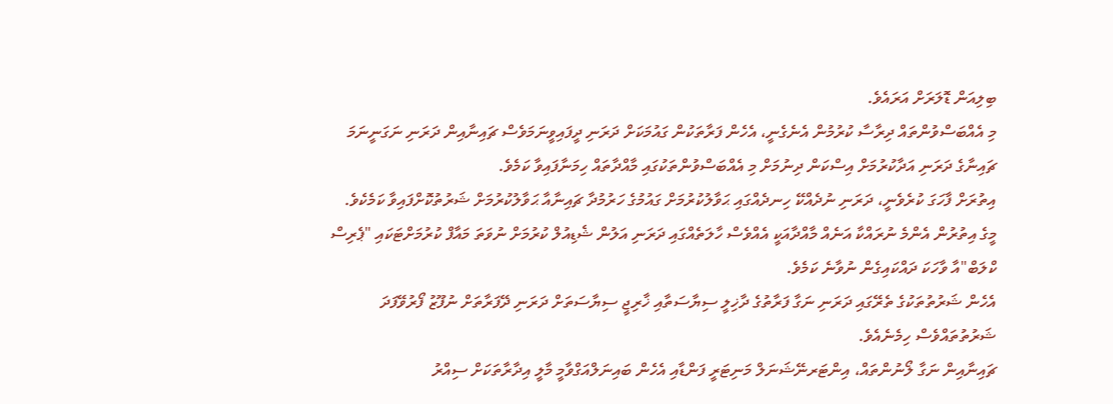ބިލިއަން ޑޮލަރަށް އަރައެވެ.
މި އެއްބަސްވުންތައް ދިރާސާ ކުރުމުން އެނެގެނީ، އެހެން ފަރާތަކުން ގައުމަކަށް ދަރަނި ދީފައިވީނަމަވެސް ޗައިނާއިން ދަރަނި ނަގަނީނަމަ ޗައިނާގެ ދަރަނި އަދާކުރުމަށް އިސްކަން ދިނުމަށް މި އެއްބަސްވުންތަކުގައި މާއްދާތައް ހިމަނާފައިވާ ކަމެވެ.
އިތުރަށް ފާހަގަ ކުރެވެނީ، ދަރަނި ނުދެއްކޭ ހިނދެއްގައި ޙަވާލުކުރުމަށް ގައުމުގެ ހަރުމުދާ ޗައިނާއާ ޙަވާލުކުރުމަށް ޝަރުތުކޮށްފައިވާ ކަމެކެވެ.
މީގެ އިތުރުން އެންމެ ނުރައްކާ އަނެއް މާއްދާއަކީ އެއްވެސް ހާލަތެއްގައި ދަރަނި އަލުން ޝެޑިއުލް ކުރުމަށް ނުވަތަ މައާފް ކުރުމަށްޓަކައި "ޕެރިސް ކްލަބް"އާ ވާހަކަ ދައްކައިގެން ނުވާނެ ކަމެވެ.
އެހެން ޝަރުތުތަކުގެ ތެރޭގައި ދަރަނި ނަގާ ފަރާތުގެ ދާޚިލީ ސިޔާސަތާއި ޚާރިޖީ ސިޔާސަތަށް ދަރަނި ދޭފަރާތަށް ނުފޫޒު ފޯރުވޭފަދަ ޝަރުތުތައްވެސް ހިމެނެއެވެ.
ޗައިނާއިން ނަގާ ލޯނުންތައް، އިންޓަރނޭޝަނަލް މަނިޓަރީ ފަންޑާއި އެހެން ބައިނަލްއަގްވާމީ މާލީ އިދާރާތަކަށް ސިއްރު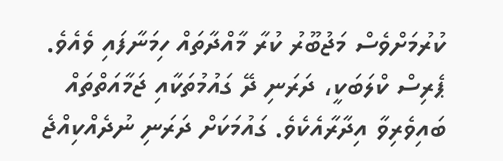ކުރުމަށްވެސް މަޖުބޫރު ކުރާ މާއްދާތައް ހިމަނާފައި ވެއެވެ.
ޕެރިސް ކްލަބަކީ، ދަރަނި ދޭ ގައުމުތަކާއި ޖަމާއަތްތައް ބައިވެރިވާ އިދާރާއެކެވެ. ގައުމަކަށް ދަރަނި ނުދެއްކިއްޖެ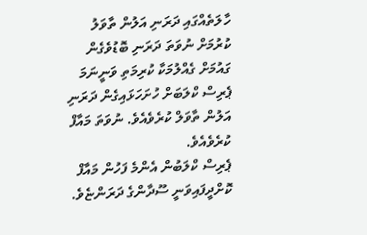ހާލަތެއްގައި ދަރަނި އަލުން ތާވަލު ކުރުމަށް ނުވަތަ ދަރަނި ބޮޑުވެގެން ގައުމަށް ގެއްލުމަކާ ކުރިމަތި ވަނީނަމަ ޕެރިސް ކްލަބަށް ހުށަހަޅައިގެން ދަރަނި އަލުން ތާވަލް ކުރެވެއެވެ. ނުވަތަ މައާފް ކުރެވެއެވެ.
ޕެރިސް ކްލަބުން އެންމެ ފަހުން މައާފް ކޮށްދީފައިވަނީ ސޫދާންގެ ދަރަންޏެވެ.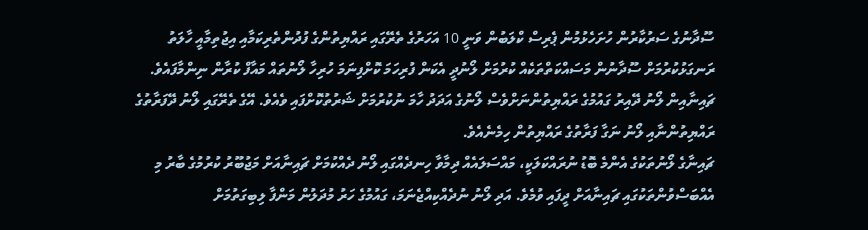ސޫދާނުގެ ސަރުކާރުން ހުށަހެޅުމުން ޕެރިސް ކްލަބުން ވަނީ 10 އަހަރުގެ ތެރޭގައި ރައްޔިތުންގެ ފުދުންތެރިކަމާއި އިޖުތިމާއީ ހާލަތު ރަނގަޅުކުރުމަށް ސޫދާނުން މަސައްކަތްތަކެއް ކުރުމަށް ލޯނުދީ އެކަން ފުރިހަމަ ކޮށްފިނަމަ ހުރިހާ ލޯނުތައް މައާފް ކުރާން ނިންމާފައެވެ.
ޗައިނާއިން ލޯނު ދޭއިރު ގައުމުގެ ރައްޔިތުންނަށްވެސް ލޯނުގެ އަދަދު ހާމަ ނުކުރުމަށް ޝަރުތުކޮށްފައި ވެއެވެ. އޭގެ ތެރޭގައި ލޯނު ދޭފަރާތުގެ ރައްޔިތުންނާއި ލޯނު ނަގާ ފަރާތުގެ ރައްޔިތުން ހިމެނެއެވެ.
ޗައިނާގެ ލޯނުތަކުގެ އެންމެ ބޮޑު ނުރައްކަލަކީ، މައްސަލައެއް ދިމާވާ ހިނދެއްގައި ލޯނު ދެއްކުމަށް ޗައިނާއަށް މަޖުބޫރު ކުރުމުގެ ބާރު މި އެއްބަސްވުންތަކުގައި ޗައިނާއަށް ދީފައި ވުމެވެ. އަދި ލޯނު ނުދެއްކިއްޖެނަމަ، ގައުމުގެ ހަރު މުދަލުން މަންފާ ލިބިގަތުމަށް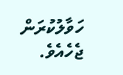ހަވާލުކުރަން ޖެހެއެވެ.